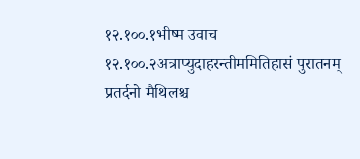१२.१००.१भीष्म उवाच
१२.१००.२अत्राप्युदाहरन्तीममितिहासं पुरातनम्
प्रतर्दनो मैथिलश्च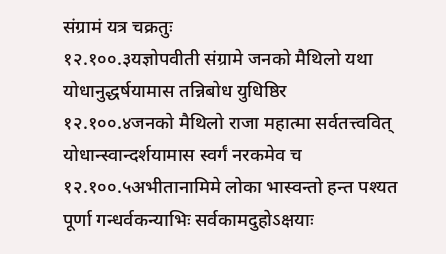संग्रामं यत्र चक्रतुः
१२.१००.३यज्ञोपवीती संग्रामे जनको मैथिलो यथा
योधानुद्धर्षयामास तन्निबोध युधिष्ठिर
१२.१००.४जनको मैथिलो राजा महात्मा सर्वतत्त्ववित्
योधान्स्वान्दर्शयामास स्वर्गं नरकमेव च
१२.१००.५अभीतानामिमे लोका भास्वन्तो हन्त पश्यत
पूर्णा गन्धर्वकन्याभिः सर्वकामदुहोऽक्षयाः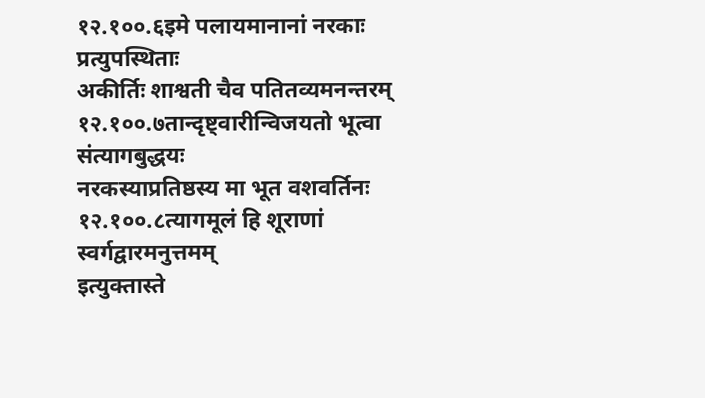१२.१००.६इमे पलायमानानां नरकाः प्रत्युपस्थिताः
अकीर्तिः शाश्वती चैव पतितव्यमनन्तरम्
१२.१००.७तान्दृष्ट्वारीन्विजयतो भूत्वा संत्यागबुद्धयः
नरकस्याप्रतिष्ठस्य मा भूत वशवर्तिनः
१२.१००.८त्यागमूलं हि शूराणां स्वर्गद्वारमनुत्तमम्
इत्युक्तास्ते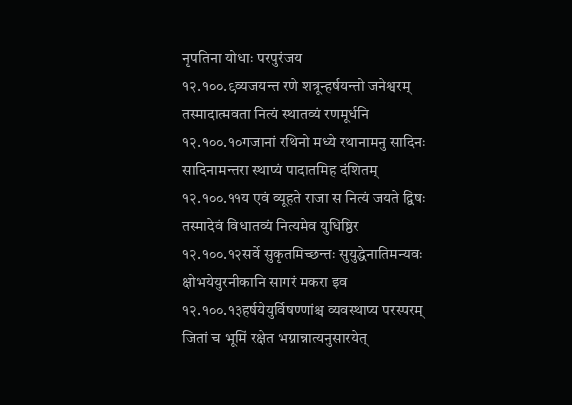नृपतिना योधाः परपुरंजय
१२.१००.९व्यजयन्त रणे शत्रून्हर्षयन्तो जनेश्वरम्
तस्मादात्मवता नित्यं स्थातव्यं रणमूर्धनि
१२.१००.१०गजानां रथिनो मध्ये रथानामनु सादिनः
सादिनामन्तरा स्थाप्यं पादातमिह दंशितम्
१२.१००.११य एवं व्यूहते राजा स नित्यं जयते द्विषः
तस्मादेवं विधातव्यं नित्यमेव युधिष्ठिर
१२.१००.१२सर्वे सुकृतमिच्छन्तः सुयुद्धेनातिमन्यवः
क्षोभयेयुरनीकानि सागरं मकरा इव
१२.१००.१३हर्षयेयुर्विषण्णांश्च व्यवस्थाप्य परस्परम्
जितां च भूमिं रक्षेत भग्नान्नात्यनुसारयेत्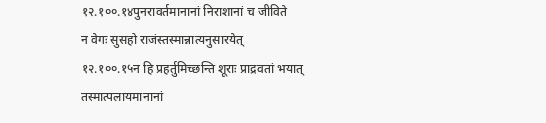१२.१००.१४पुनरावर्तमानानां निराशानां च जीविते
न वेगः सुसहो राजंस्तस्मान्नात्यनुसारयेत्
१२.१००.१५न हि प्रहर्तुमिच्छन्ति शूराः प्राद्रवतां भयात्
तस्मात्पलायमानानां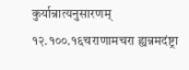कुर्यान्नात्यनुसारणम्
१२.१००.१६चराणामचरा ह्यन्नमदंष्ट्रा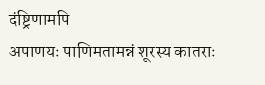दंष्ट्रिणामपि
अपाणयः पाणिमतामन्नं शूरस्य कातराः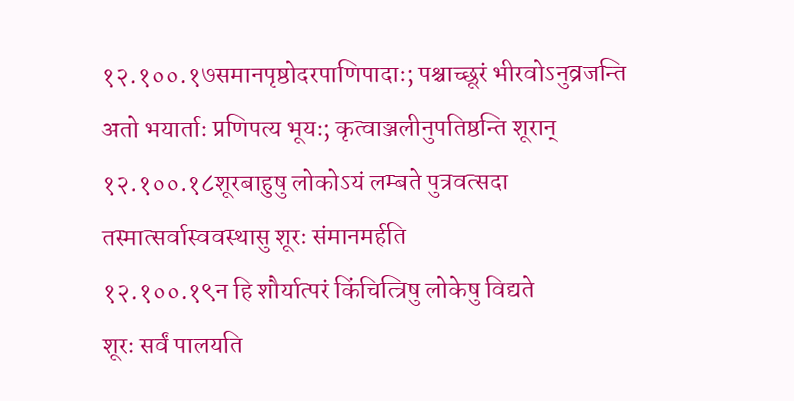१२.१००.१७समानपृष्ठोदरपाणिपादाः; पश्चाच्छूरं भीरवोऽनुव्रजन्ति
अतो भयार्ताः प्रणिपत्य भूयः; कृत्वाञ्जलीनुपतिष्ठन्ति शूरान्
१२.१००.१८शूरबाहुषु लोकोऽयं लम्बते पुत्रवत्सदा
तस्मात्सर्वास्ववस्थासु शूरः संमानमर्हति
१२.१००.१९न हि शौर्यात्परं किंचित्त्रिषु लोकेषु विद्यते
शूरः सर्वं पालयति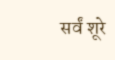सर्वं शूरे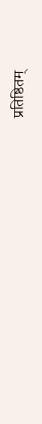प्रतिष्ठितम्